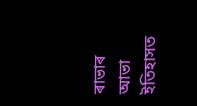ৰাভাৰ আভা
ইতিহাসত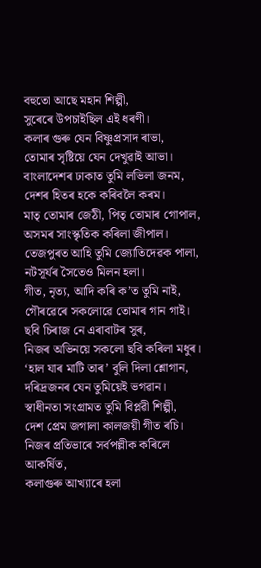বহুতো আছে মহান শিল্পী,
সুৰেৰে উপচাইছিল এই ধৰণী।
কলাৰ গুৰু যেন বিষ্ণুপ্ৰসাদ ৰাভা,
তোমাৰ সৃষ্টিয়ে যেন দেখুৱাই আভা।
বাংলাদেশৰ ঢাকাত তুমি লভিলা জনম,
দেশৰ হিতৰ হকে কৰিবলৈ কৰম।
মাতৃ তোমাৰ জেঠী, পিতৃ তোমাৰ গোপাল,
অসমৰ সাংস্কৃতিক কৰিলা জীপাল।
তেজপুৰত আহি তুমি জ্যোতিদেৱক পালা,
নটসূৰ্যৰ সৈতেও মিলন হলা।
গীত, নৃত্য, আদি কৰি ক’ত তুমি নাই,
গৌৰৱেৰে সকলোৱে তোমাৰ গান গাই।
ছবি চিৰাজ নে এৰাবাটৰ সুৰ,
নিজৰ অভিনয়ে সকলো ছবি কৰিলা মধুৰ।
‘হাল যাৰ মাটি তাৰ’ বুলি দিলা শ্লোগান,
দৰিদ্ৰজনৰ যেন তুমিয়েই ভগৱান।
স্বাধীনতা সংগ্ৰামত তুমি বিপ্লৱী শিল্পী,
দেশ প্রেম জগালা কালজয়ী গীত ৰচি।
নিজৰ প্ৰতিভাৰে সৰ্বপল্লীক কৰিলে আকর্ষিত,
কলাগুৰু আখ্যাৰে হলা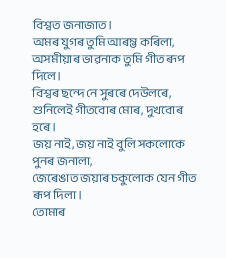বিশ্বত জনাজাত।
অমৰ যুগৰ তুমি আৰম্ভ কৰিলা,
অসমীয়াৰ ভাৱনাক তুমি গীত ৰূপ দিলে।
বিশ্বৰ ছন্দে নে সুৰৰে দেউলৰে,
শুনিলেই গীতবোৰ মোৰ, দুখবোৰ হৰে।
জয় নাই, জয় নাই বুলি সকলোকে পুনৰ জনালা,
জেৰেঙাত জয়াৰ চকুলোক যেন গীত ৰূপ দিলা।
তোমাৰ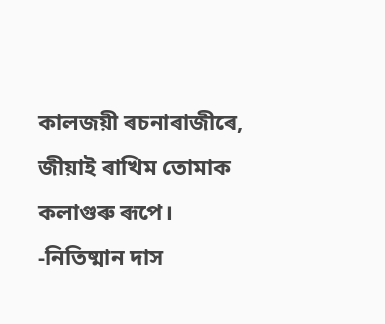কালজয়ী ৰচনাৰাজীৰে,
জীয়াই ৰাখিম তোমাক কলাগুৰু ৰূপে।
-নিতিষ্মান দাস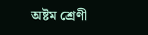অষ্টম শ্রেণী